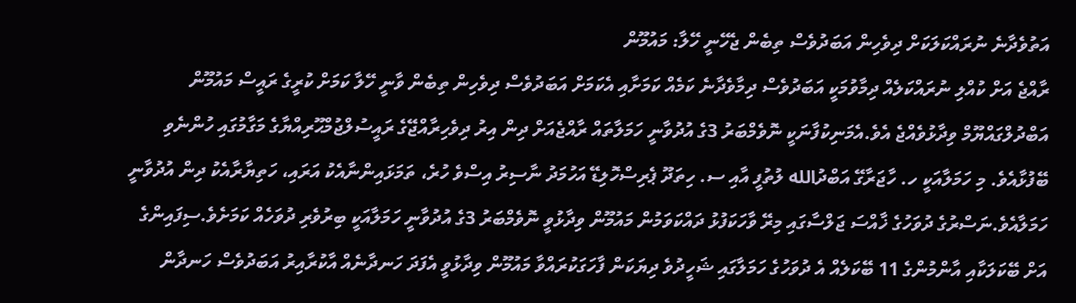އަތުވެދާނެ ނުރައްކަލަކަށް ދިވެހިން އަބަދުވެސް ތިބެން ޖެހޭނީ ހޭލާ: މައުމޫން
ރާއްޖެ އަށް ކުއްލި ނުރައްކަލެއް ދިމާވުމަކީ އަބަދުވެސް ދިމާވެދާނެ ކަމެއް ކަމަށާއި އެކަމަށް އަބަދުވެސް ދިވެހިން ތިބެން ވާނީ ހޭލާ ކަމަށް ކުރީގެ ރައީސް މައުމޫން އަބްދުލްގައްޔޫމް ވިދާޅުވެއްޖެ އެވެ.އެމަނިކުފާނަކީ ނޮވެމްބަރު 3ގެ އުދުވާނީ ހަމަލާތައް ރާއްޖެއަށް ދިން އިރު ދިވެހިރާއްޖޭގެ ރައީސުލްޖުމްޙޫރިއްޔާގެ މަގާމުގައި ހުންނެވި ބޭފުޅާއެވެ. މި ހަމަލާއަކީ ހ. ހާޖަރާގޭ އަބްދުالله ލުތުފީ އާއި ސ. ހިތަދޫ ޕެރިސްހޮލިޑޭ އަހުމަދު ނާސިރު އިސްވެ ހުރެ، ތަމަޅައިންނާއެކު އަރައި، ހަތިޔާރާއެކު ދިން އުދުވާނީ ހަމަލާއެވެ.ނަސްރުގެ ދުވަހުގެ ޚާއްސަ ޖަލްސާގައި މިރޭ ވާހަކަފުޅު ދައްކަވަމުން މައުމޫން ވިދާޅުވީ ނޮވެމްބަރު 3ގެ އުދުވާނީ ހަމަލާއަކީ ބިރުވެރި ދުވަހެއް ކަމަށެވެ.ސިފައިންގެ އަށް ބޭކަލަކާއި އާންމުންގެ 11 ބޭކަލެއް އެ ދުވަހުގެ ހަމަލާގައި ޝަހީދުވެ ދިޔަކަން ފާހަގަކުރައްވާ މައުމޫން ވިދާޅުވީ އެފަދަ ހަނދާނެއް އާކުރާއިރު އަބަދުވެސް ހަނދާން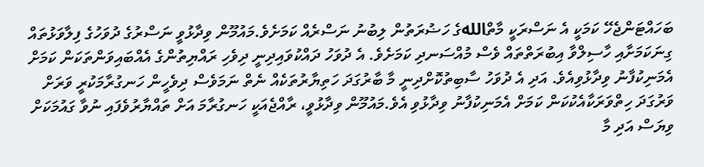ބަހައްޓަންޖެހޭ ކަމަކީ އެ ނަސްރަކީ މާތްاللهގެ ހަޟުރަތުން ލިބުނު ނަސްރެއް ކަމަށެވެ.މައުމޫން ވިދާޅުވީ ނަސްރުގެ ދުވަހުގެ ފިލާވަޅުތައް ގިނަކަމަށާއި ހާސިލްވާ އިބުރަތްތައް ވެސް މުއްސަނދި ކަމަށެވެ. އެ ދުވަހު ދައްކުވައިދިނީ ދިވެހި ރައްޔިތުންގެ އެއްބައިވަންތަކަން ކަމަށް އެމަނިކުފާނު ވިދާޅުވިއެވެ. އަދި އެ ދުވަހު ސާބިތުކޮށްދިނީ މާ ބާރުގަދަ ހަތިޔާރުތަކެއް ނެތް ނަމަވެސް ދިވެހީން ހަނގުރާމަކުރީ ވަރަށް ވަރުގަދަ ހިތްވަރަކާއެކުކަން ކަމަށް އެމަނިކުފާނު ވިދާޅުވި އެވެ.މައުމޫން ވިދާޅުވީ، ރާއްޖެއަކީ ހަނގުރާމަ އަށް ތައްޔާރުވެފައި ނުވާ ގައުމަކަށް ވިޔަސް އަދި މާ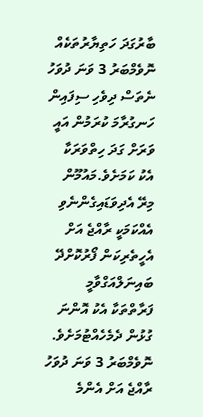ބާރުގަދަ ހަތިޔާރުތަކެއް ނޮވެމްބަރު 3 ވަނަ ދުވަހު ނެތަސް ދިވެހި ސިފައިން ހަނގުރާމަ ކުރަމުން އައީ ވަރަށް ގަދަ ހިތްވަރަކާ އެކު ކަމަށެވެ.މައުމޫން މިރޭ އެދިވަޑައިގެންނެވި އެއްކަމަކީ ރާއްޖެ އަށް އެހީތެރިކަން ފޯރުކޮށްދޭ ބައިނަލްއަގްވާމީ ފަރާތްތަކާ އެކު އޮންނަ ގުޅުން ދެމެހެއްޓުމަށެވެ. ނޮވެމްބަރު 3 ވަނަ ދުވަހު ރާއްޖެ އަށް އެންމެ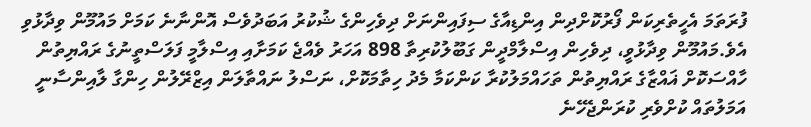ފުރަތަމަ އެހީތެރިކަން ފޯރުކޮށްދިން އިންޑިއާގެ ސިފައިންނަށް ދިވެހިންގެ ޝުކުރު އަބަދުވެސް އޮންނާނެ ކަމަށް މައުމޫން ވިދާޅުވި އެވެ.މައުމޫން ވިދާޅުވީ، ދިވެހިން އިސްލާމްދީން ގަބޫލުކުރިތާ 898 އަހަރު ވެއްޖެ ކަމަށާއި އިސްލާމީ ފަލަސްތީނުގެ ރައްޔިތުން ހާއްސަކޮށް ޣައްޒާގެ ރައްޔިތުން ތަހައްމަލުކުރާ ކަންކަމާ މެދު ހިތާމަކޮށް، ނަސްލު ނައްތާލަން އިޒްރޭލުން ހިންގާ ލާއިންސާނީ އަމަލުތައް ކުށްވެރި ކުރަންޖެހޭނެ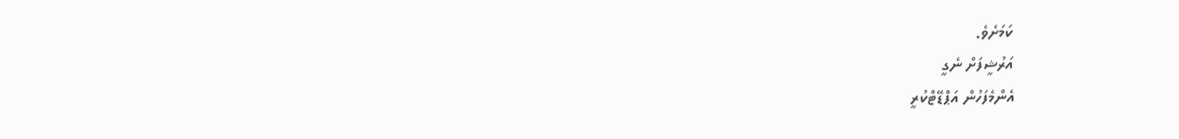ކަމަށެވެ.
އަރުޝީފަށް ނެގީ
އެންމެފަހުން އަޕްޑޭޓްކުރީ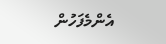އެންމެފަހުން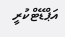އަޕްޑޭޓްކުރީ